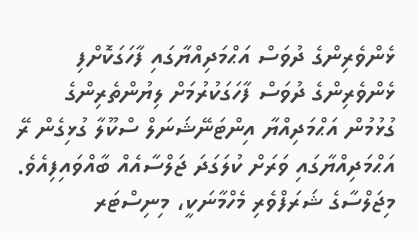ޅެންވެރިންގެ ދުވަސް އަޙްމަދިއްޔާގައި ފާހަގަކޮށްފި
ޅެންވެރިންގެ ދުވަސް ފާހަގަކުރުމަށް ލިޔުންތެރިންގެ ގުޅުމުން އަޙްމަދިއްޔާ އިންޓަނޭޝަނަލް ސްކޫލާ ގުޅިގެން ރޭ އަޙްމަދިއްޔާގައި ވަރަށް ކުލަގަދަ ޖަލްސާއެއް ބާއްވައިފިއެވެ. މިޖަލްސާގެ ޝަރަފްވެރި މެހްމާނަކީ، މިނިސްޓަރ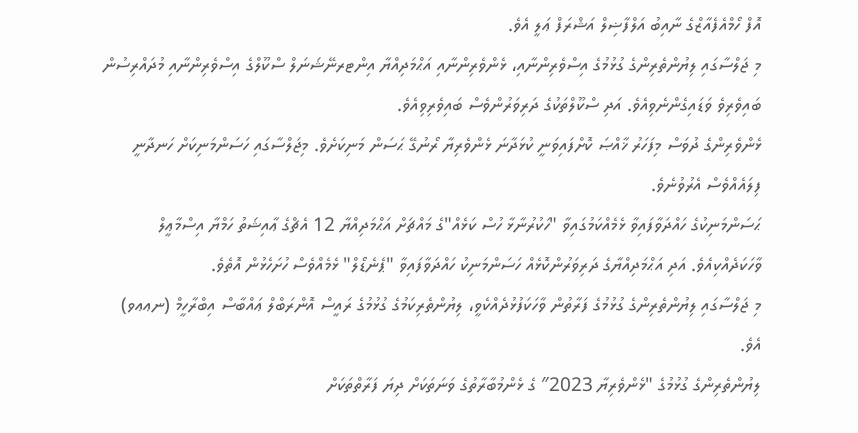އޮފް ހޯމްއެފެއާޒްގެ ނާއިބު އަލްފާޟިލް އަޝްރަފް ޢަލީ އެވެ.
މި ޖަލްސާގައި ލިޔުންތެރިންގެ ގުޅުމުގެ އިސްވެރިންނާއި، ޅެންވެރިންނާއި އަޙްމަދިއްޔާ އިންޓރނޭޝަނަލް ސްކޫލްގެ އިސްވެރިންނާއި މުދައްރިސުން ބައިވެރިވެ ވަޑައިގެންނެވިއެވެ. އަދި ސްކޫލްތަކުގެ ދަރިވަރުންވެސް ބައިވެރިވިއެވެ.
ޅެންވެރިންގެ ދުވަސް މިފަހަރު ޚާއްޞަ ކޮށްފައިވަނީ ކުޅަދާނަ ޅެންވެރިޔާ ރޯނުގޭ ޙަސަން މަނިކަށެވެ. މިޖަލްސާގައި ހަސަންމަނިކަށް ހަނދާނީ ފިލައެއްވެސް އެރުވުނެވެ.
ޙަސަންމަނިކުގެ ހައްދަވާފައިވާ ޅެމެއްކަމުގައިވާ "ހަކުރުނާޅާ ހުސް ކަޅެއް"ގެ މައްޗަށް އަޙްމަދިއްޔާ 12 އެޗްގެ ޢާއިޝަތު ހަމްޔާ އިސްމާޢީލް ވާހަކަދެއްކިއެވެ. އަދި އަޙްމަދިއްޔާގެ ދަރިވަރުންކޮޅެއް ހަސަންމަނިކު ހައްދަވާފައިވާ "ޕެނެޑޯލް" ޅެމެއްވެސް ހުށަހެޅުން އޮތެވެ.
މި ޖަލްސާގައި ލިޔުންތެރިންގެ ގުޅުމުގެ ފަރާތުން ވާހަކަފުޅުދެއްކެވީ، ލިޔުންތެރިކަމުގެ ގުޅުމުގެ ރައީސް އޮންރަބްލް ޢައްބާސް އިބްރާހީމް (ނޢޢވ) އެވެ.
ލިޔުންތެރިންގެ ގުޅުމުގެ "ޅެންވެރިޔާ 2023″ ގެ ޅެންމުބާރާތުގެ ވަނަތަކަށް ދިޔަ ފަރާތްތަކަށް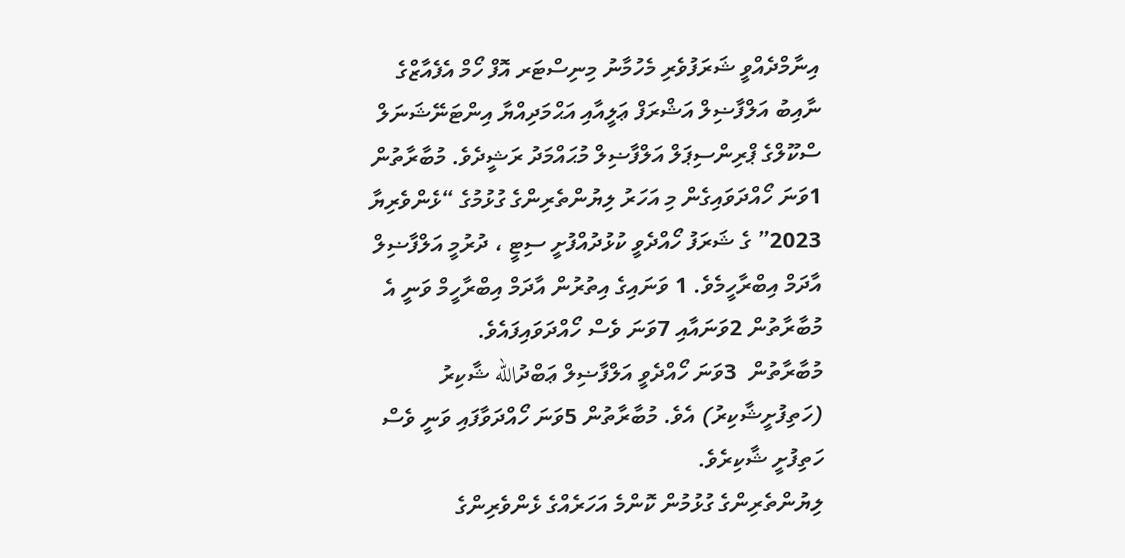އިނާމްދެއްވީ ޝަރަފުވެރި މެހުމާނު މިނިސްޓަރ އޮފް ހޯމް އެފެއާޒްގެ ނާއިބު އަލްފާޟިލް އަޝްރަފް ޢަލީއާއި އަޙްމަދިއްޔާ އިންޓަނޭޝަނަލް ސްކޫލްގެ ޕްރިންސިޕަލް އަލްފާޟިލް މުޙައްމަދު ރަޝީދެވެ. މުބާރާތުން 1ވަނަ ހޯއްދަވައިގެން މި އަހަރު ލިޔުންތެރިންގެ ގުޅުމުގެ “ޅެންވެރިޔާ 2023” ގެ ޝަރަފު ހޯއްދެވީ ކުޅުދުއްފުށީ ސިޓީ ، ދުރުމީ އަލްފާޟިލް އާދަމް އިބްރާހީމެވެ. 1 ވަނައިގެ އިތުރުން އާދަމް އިބްރާހީމް ވަނީ އެ މުބާރާތުން 2ވަނައާއި 7ވަނަ ވެސް ހޯއްދަވައިފައެވެ.
މުބާރާތުން  3ވަނަ ހޯއްދެވީ އަލްފާޟިލް ޢަބްދުالله ޝާކިރު (ހަތިފުށީޝާކިރު) އެވެ. މުބާރާތުން 5ވަނަ ހޯއްދަވާފައި ވަނީ ވެސް ހަތިފުށީ ޝާކިރެވެ.
ލިޔުންތެރިންގެ ގުޅުމުން ކޮންމެ އަހަރެއްގެ ޅެންވެރިންގެ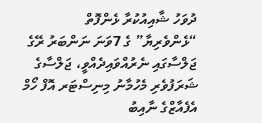ދުވަހު ޝާއިއުކުރާ ޅެންފޮތް “ޅެންވެރިޔާ” ގެ 7ވަނަ ނަންބަރު ރޭގެ ޖަލްސާގައި ނެރުއްވައިދެއްވީ، ޖަލްސާގެ  ޝަރަފުވެރި މެހުމާނު މިނިސްޓަރ އޮފް ހޯމް އެފެއާޒްގެ ނާއިބު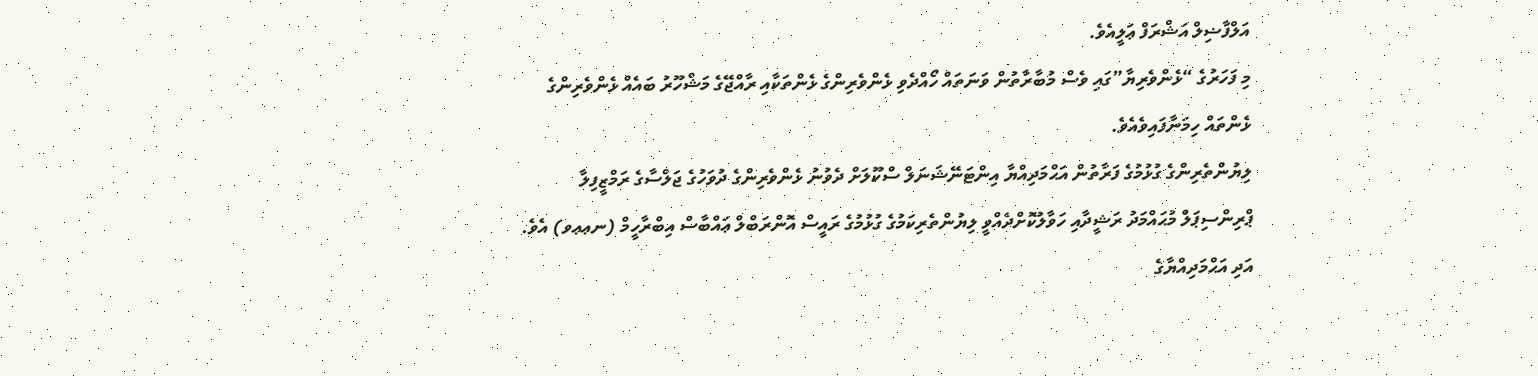އަލްފާޟިލް އަޝްރަފް ޢަލީއެވެ.
މި ފަހަރުގެ “ޅެންވެރިޔާ”ގައި ވެސް މުބާރާތުން ވަނަތައް ހޯއްދެވި ޅެންވެރިންގެ ޅެންތަކާއި ރާއްޖޭގެ މަޝްހޫރު ބައެއް ޅެންވެރިންގެ ޅެންތައް ހިމަނާފައިވެއެވެ.
ލިޔުންތެރިންގެ ގުޅުމުގެ ފަރާތުން އަޙްމަދިއްޔާ އިންޓަނޭޝަނަލް ސްކޫލަށް ދެވުނު ޅެންވެރިންގެ ދުވަހުގެ ޖަލްސާގެ ރަމްޒީފިލާ ޕްރިންސިޕަލް މުޙައްމަދު ރަޝީދާއި ހަވާލުކޮށްދެއްވީ ލިޔުންތެރިކަމުގެ ގުޅުމުގެ ރައީސް އޮންރަބްލް ޢައްބާސް އިބްރާހީމް (ނޢޢވ) އެވެ.
އަދި އަޙްމަދިއްޔާގެ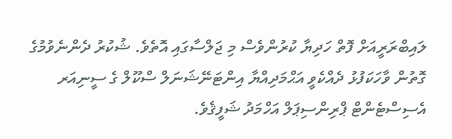ލައިބްރަރީއަށް ފޮތް ހަދިޔާ ކުރުންވެސް މި ޖަލްސާގައި އޮތެވެ. ޝުކުރު ދެންނެވުމުގެ ގޮތުން ވާހަކަފުޅު ދެއްކެވީ އަޙްމަދިއްޔާ އިންޓަނޭޝަނަލް ސްކޫލް ގެ ސީނިއަރ އެސިސްޓެންޓް ޕްރިންސިޕަލް އަހްމަދު ޝަފީޤެވެ.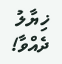ޚިޔާލު ދެއްވާ!